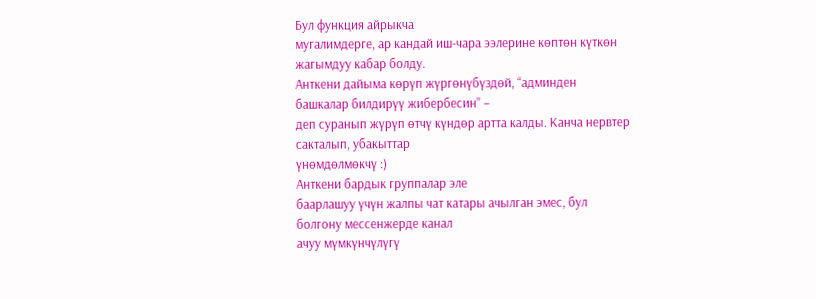Бул функция айрыкча
мугалимдерге, ар кандай иш-чара ээлерине көптөн күткөн жагымдуу кабар болду.
Анткени дайыма көрүп жүргөнүбүздөй, “админден башкалар билдирүү жибербесин” –
деп суранып жүрүп өтчү күндөр артта калды. Канча нервтер сакталып, убакыттар
үнөмдөлмөкчү :)
Анткени бардык группалар эле
баарлашуу үчүн жалпы чат катары ачылган эмес, бул болгону мессенжерде канал
ачуу мүмкүнчүлүгү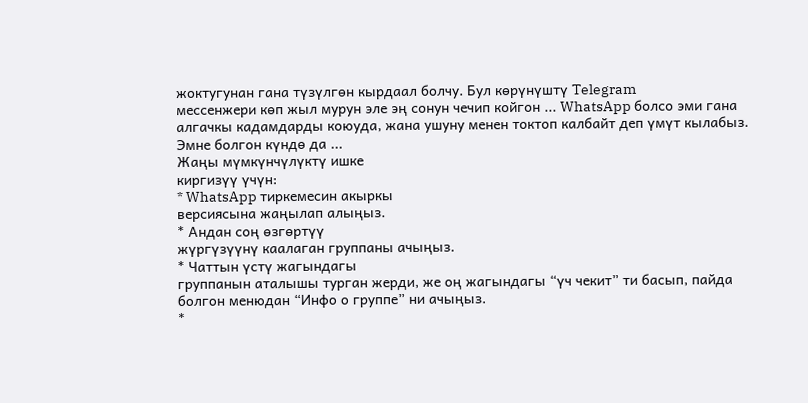жоктугунан гана түзүлгөн кырдаал болчу. Бул көрүнүштү Telegram
мессенжери көп жыл мурун эле эң сонун чечип койгон ... WhatsApp болсо эми гана
алгачкы кадамдарды коюуда, жана ушуну менен токтоп калбайт деп үмүт кылабыз.
Эмне болгон күндө да ...
Жаңы мүмкүнчүлүктү ишке
киргизүү үчүн:
* WhatsApp тиркемесин акыркы
версиясына жаңылап алыңыз.
* Андан соң өзгөртүү
жүргүзүүнү каалаган группаны ачыңыз.
* Чаттын үстү жагындагы
группанын аталышы турган жерди, же оң жагындагы “үч чекит” ти басып, пайда
болгон менюдан “Инфо о группе” ни ачыңыз.
*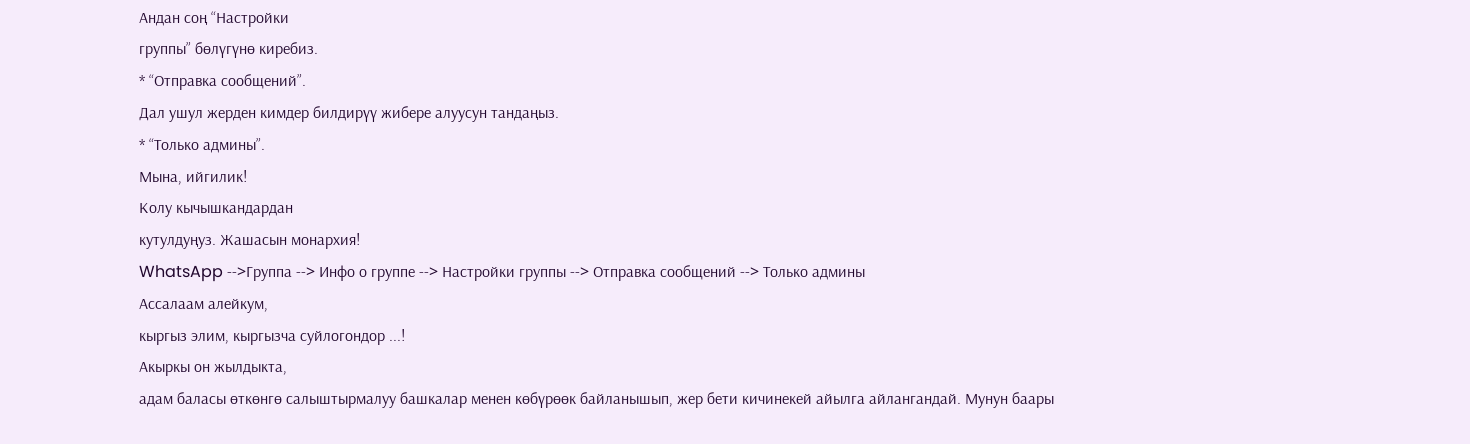Андан соң “Настройки
группы” бөлүгүнө киребиз.
* “Отправка сообщений”.
Дал ушул жерден кимдер билдирүү жибере алуусун тандаңыз.
* “Только админы”.
Мына, ийгилик!
Колу кычышкандардан
кутулдуңуз. Жашасын монархия!
WhatsApp -->Группа --> Инфо о группе --> Настройки группы --> Отправка сообщений --> Только админы
Ассалаам алейкум,
кыргыз элим, кыргызча суйлогондор ...!
Акыркы он жылдыкта,
адам баласы өткөнгө салыштырмалуу башкалар менен көбүрөөк байланышып, жер бети кичинекей айылга айлангандай. Мунун баары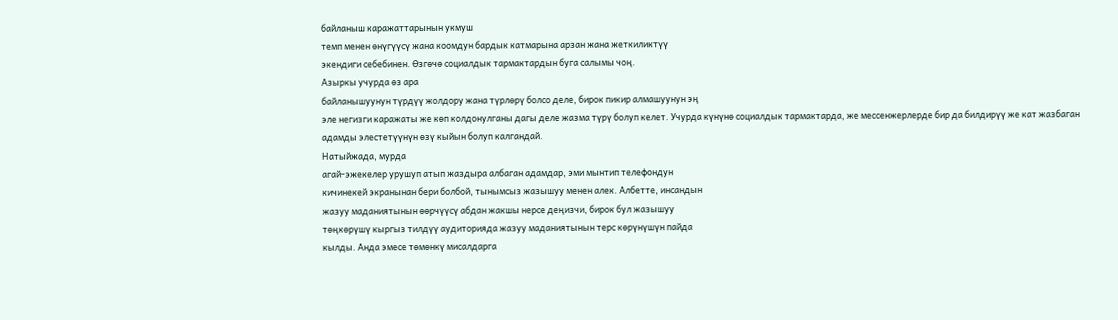байланыш каражаттарынын укмуш
темп менен өнүгүүсү жана коомдун бардык катмарына арзан жана жеткиликтүү
экендиги себебинен. Өзгөчө социалдык тармактардын буга салымы чоң.
Азыркы учурда өз ара
байланышуунун түрдүү жолдору жана түрлөрү болсо деле, бирок пикир алмашуунун эң
эле негизги каражаты же көп колдонулганы дагы деле жазма түрү болуп келет. Учурда күнүнө социалдык тармактарда, же мессенжерлерде бир да билдирүү же кат жазбаган
адамды элестетүүнүн өзү кыйын болуп калгандай.
Натыйжада, мурда
агай-эжекелер урушуп атып жаздыра албаган адамдар, эми мынтип телефондун
кичинекей экранынан бери болбой, тынымсыз жазышуу менен алек. Албетте, инсандын
жазуу маданиятынын өөрчүүсү абдан жакшы нерсе деңизчи, бирок бул жазышуу
төңкөрүшү кыргыз тилдүү аудиторияда жазуу маданиятынын терс көрүнүшүн пайда
кылды. Анда эмесе төмөнкү мисалдарга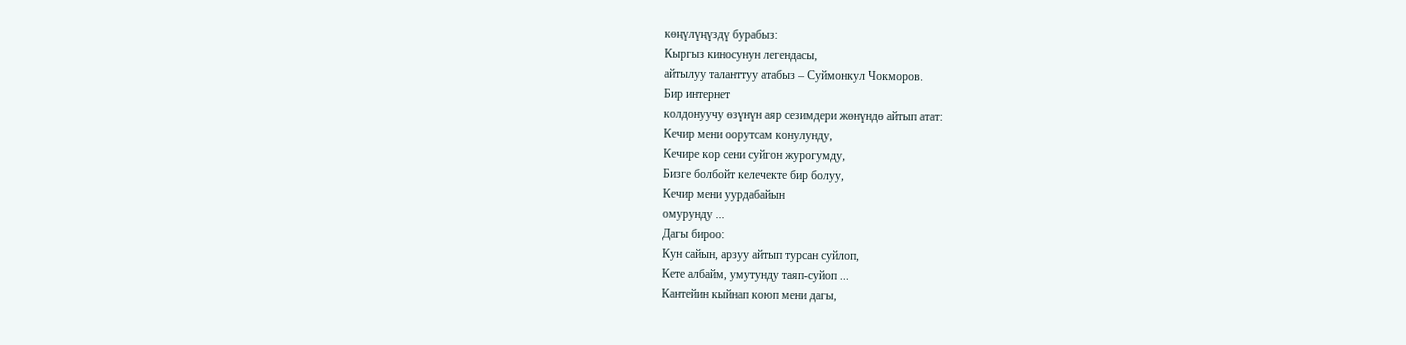көңүлүңүздү бурабыз:
Кыргыз киносунун легендасы,
айтылуу таланттуу атабыз – Суймонкул Чокморов.
Бир интернет
колдонуучу өзүнүн аяр сезимдери жөнүндө айтып атат:
Кечир мени оорутсам конулунду,
Кечире кор сени суйгон журогумду,
Бизге болбойт келечекте бир болуу,
Кечир мени уурдабайын
омурунду ...
Дагы бироо:
Кун сайын, арзуу айтып турсан суйлоп,
Кете албайм, умутунду таяп-суйоп ...
Кантейин кыйнап коюп мени дагы,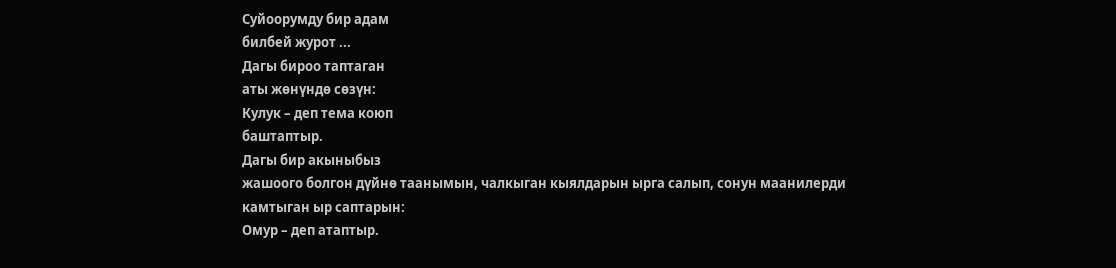Суйоорумду бир адам
билбей журот ...
Дагы бироо таптаган
аты жөнүндө сөзүн:
Кулук – деп тема коюп
баштаптыр.
Дагы бир акыныбыз
жашоого болгон дүйнө таанымын, чалкыган кыялдарын ырга салып, сонун маанилерди
камтыган ыр саптарын:
Омур – деп атаптыр.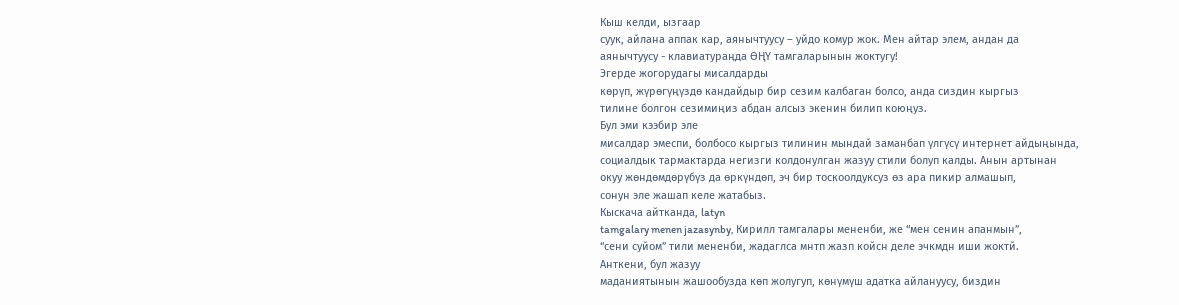Кыш келди, ызгаар
суук, айлана аппак кар, аянычтуусу – уйдо комур жок. Мен айтар элем, андан да
аянычтуусу - клавиатураңда ӨҢҮ тамгаларынын жоктугу!
Эгерде жогорудагы мисалдарды
көрүп, жүрөгүңүздө кандайдыр бир сезим калбаган болсо, анда сиздин кыргыз
тилине болгон сезимиңиз абдан алсыз экенин билип коюңуз.
Бул эми кээбир эле
мисалдар эмеспи, болбосо кыргыз тилинин мындай заманбап үлгүсү интернет айдыңында,
социалдык тармактарда негизги колдонулган жазуу стили болуп калды. Анын артынан
окуу жөндөмдөрүбүз да өркүндөп, эч бир тоскоолдуксуз өз ара пикир алмашып,
сонун эле жашап келе жатабыз.
Кыскача айтканда, latyn
tamgalary menen jazasynby, Кирилл тамгалары мененби, же “мен сенин апанмын”,
“сени суйом” тили мененби, жадаглса мнтп жазп койсн деле эчкмдн иши жоктй.
Анткени, бул жазуу
маданиятынын жашообузда көп жолугуп, көнүмүш адатка айлануусу, биздин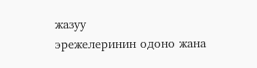жазуу
эрежелеринин одоно жана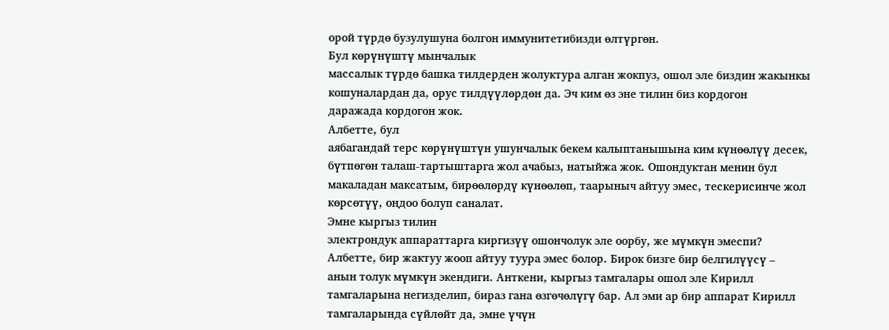орой түрдө бузулушуна болгон иммунитетибизди өлтүргөн.
Бул көрүнүштү мынчалык
массалык түрдө башка тилдерден жолуктура алган жокпуз, ошол эле биздин жакынкы
кошуналардан да, орус тилдүүлөрдөн да. Эч ким өз эне тилин биз кордогон
даражада кордогон жок.
Албетте, бул
аябагандай терс көрүнүштүн ушунчалык бекем калыптанышына ким күнөөлүү десек,
бүтпөгөн талаш-тартыштарга жол ачабыз, натыйжа жок. Ошондуктан менин бул
макаладан максатым, бирөөлөрдү күнөөлөп, таарыныч айтуу эмес, тескерисинче жол
көрсөтүү, оңдоо болуп саналат.
Эмне кыргыз тилин
электрондук аппараттарга киргизүү ошончолук эле оорбу, же мүмкүн эмеспи?
Албетте, бир жактуу жооп айтуу туура эмес болор. Бирок бизге бир белгилүүсү –
анын толук мүмкүн экендиги. Анткени, кыргыз тамгалары ошол эле Кирилл
тамгаларына негизделип, бираз гана өзгөчөлүгү бар. Ал эми ар бир аппарат Кирилл
тамгаларында сүйлөйт да, эмне үчүн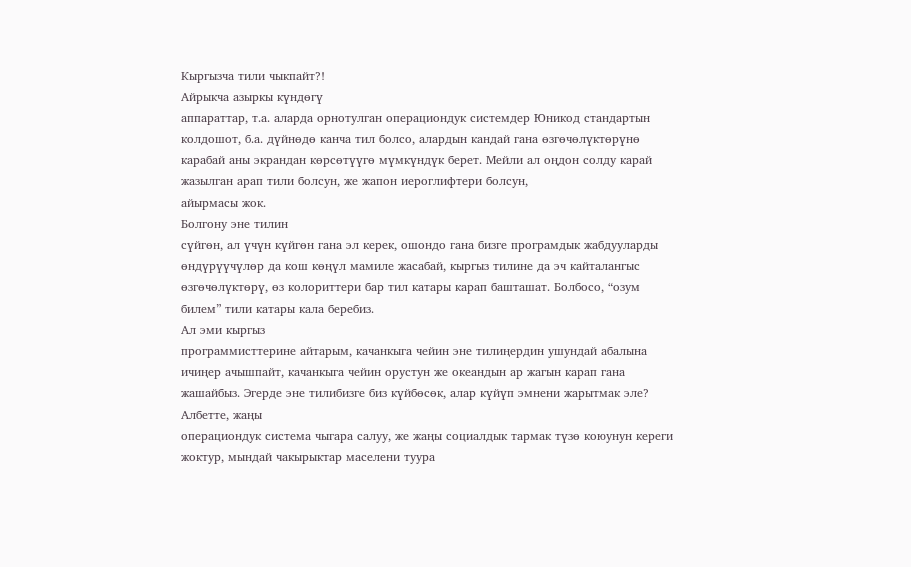Кыргызча тили чыкпайт?!
Айрыкча азыркы күндөгү
аппараттар, т.а. аларда орнотулган операциондук системдер Юникод стандартын
колдошот, б.а. дүйнөдө канча тил болсо, алардын кандай гана өзгөчөлүктөрүнө
карабай аны экрандан көрсөтүүгө мүмкүндүк берет. Мейли ал оңдон солду карай
жазылган арап тили болсун, же жапон иероглифтери болсун,
айырмасы жок.
Болгону эне тилин
сүйгөн, ал үчүн күйгөн гана эл керек, ошондо гана бизге програмдык жабдууларды
өндүрүүчүлөр да кош көңүл мамиле жасабай, кыргыз тилине да эч кайталангыс
өзгөчөлүктөрү, өз колориттери бар тил катары карап башташат. Болбосо, “озум
билем” тили катары кала беребиз.
Ал эми кыргыз
программисттерине айтарым, качанкыга чейин эне тилиңердин ушундай абалына
ичиңер ачышпайт, качанкыга чейин орустун же океандын ар жагын карап гана
жашайбыз. Эгерде эне тилибизге биз күйбөсөк, алар күйүп эмнени жарытмак эле?
Албетте, жаңы
операциондук система чыгара салуу, же жаңы социалдык тармак түзө коюунун кереги
жоктур, мындай чакырыктар маселени туура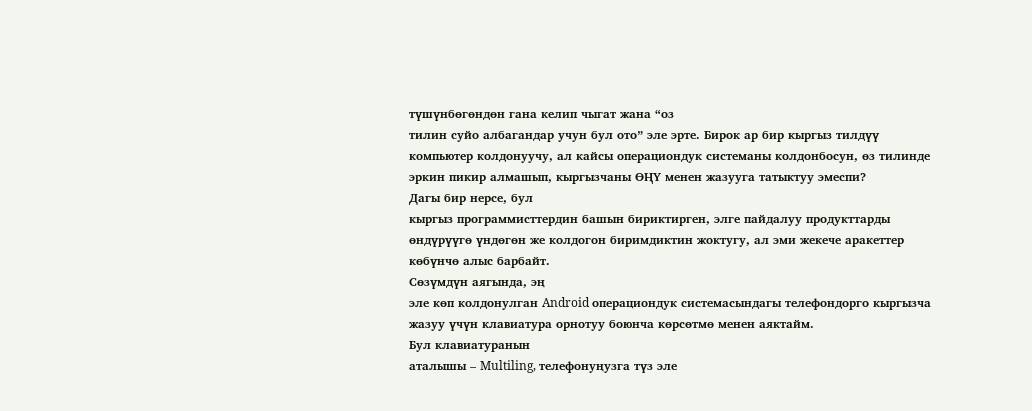түшүнбөгөндөн гана келип чыгат жана “оз
тилин суйо албагандар учун бул ото” эле эрте. Бирок ар бир кыргыз тилдүү
компьютер колдонуучу, ал кайсы операциондук системаны колдонбосун, өз тилинде
эркин пикир алмашып, кыргызчаны ӨҢҮ менен жазууга татыктуу эмеспи?
Дагы бир нерсе, бул
кыргыз программисттердин башын бириктирген, элге пайдалуу продукттарды
өндүрүүгө үндөгөн же колдогон биримдиктин жоктугу, ал эми жекече аракеттер
көбүнчө алыс барбайт.
Сөзүмдүн аягында, эң
эле көп колдонулган Android операциондук системасындагы телефондорго кыргызча
жазуу үчүн клавиатура орнотуу боюнча көрсөтмө менен аяктайм.
Бул клавиатуранын
аталышы – Multiling, телефонуңузга түз эле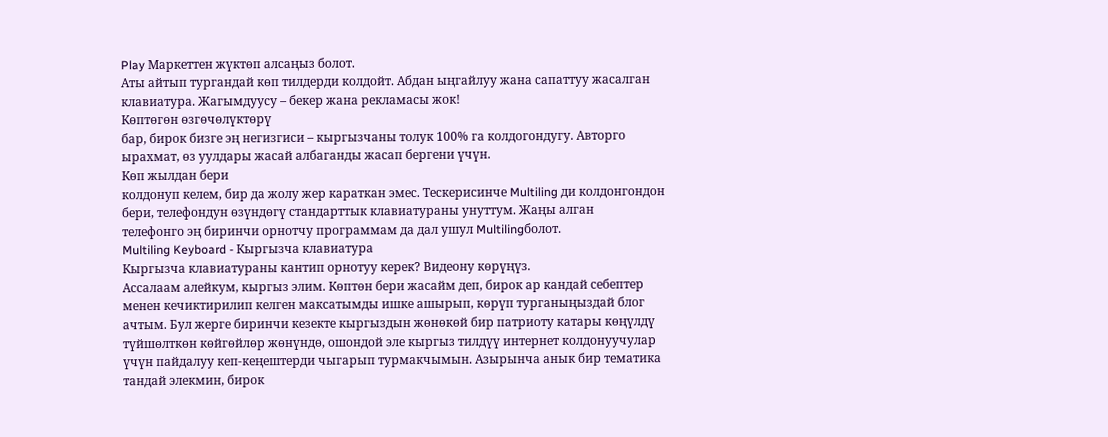Play Маркеттен жүктөп алсаңыз болот.
Аты айтып тургандай көп тилдерди колдойт. Абдан ыңгайлуу жана сапаттуу жасалган
клавиатура. Жагымдуусу – бекер жана рекламасы жок!
Көптөгөн өзгөчөлүктөрү
бар, бирок бизге эң негизгиси – кыргызчаны толук 100% га колдогондугу. Авторго
ырахмат, өз уулдары жасай албаганды жасап бергени үчүн.
Көп жылдан бери
колдонуп келем, бир да жолу жер караткан эмес. Тескерисинче Multiling ди колдонгондон
бери, телефондун өзүндөгү стандарттык клавиатураны унуттум. Жаңы алган
телефонго эң биринчи орнотчу программам да дал ушул Multilingболот.
Multiling Keyboard - Кыргызча клавиатура
Кыргызча клавиатураны кантип орнотуу керек? Видеону көрүңүз.
Ассалаам алейкум, кыргыз элим. Көптөн бери жасайм деп, бирок ар кандай себептер менен кечиктирилип келген максатымды ишке ашырып, көрүп турганыңыздай блог ачтым. Бул жерге биринчи кезекте кыргыздын жөнөкөй бир патриоту катары көңүлдү түйшөлткөн көйгөйлөр жөнүндө, ошондой эле кыргыз тилдүү интернет колдонуучулар үчүн пайдалуу кеп-кеңештерди чыгарып турмакчымын. Азырынча анык бир тематика тандай элекмин, бирок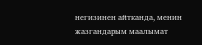негизинен айтканда, менин жазгандарым маалымат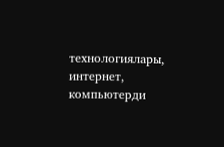технологиялары, интернет, компьютерди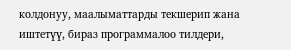колдонуу, маалыматтарды текшерип жана иштетүү, бираз программалоо тилдери,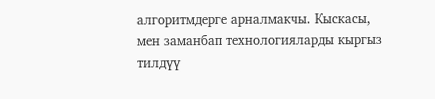алгоритмдерге арналмакчы. Кыскасы, мен заманбап технологияларды кыргыз тилдүү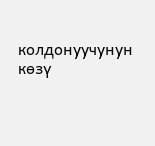колдонуучунун көзү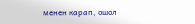менен карап, ошол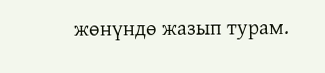жөнүндө жазып турам.